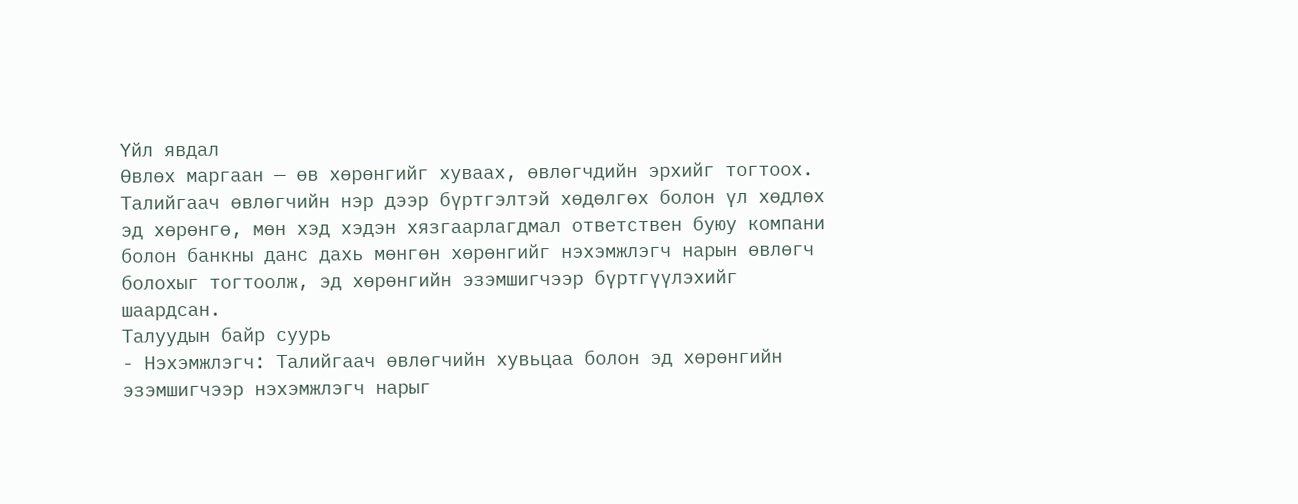Үйл явдал
Өвлөх маргаан — өв хөрөнгийг хуваах, өвлөгчдийн эрхийг тогтоох. Талийгаач өвлөгчийн нэр дээр бүртгэлтэй хөдөлгөх болон үл хөдлөх эд хөрөнгө, мөн хэд хэдэн хязгаарлагдмал ответствен буюу компани болон банкны данс дахь мөнгөн хөрөнгийг нэхэмжлэгч нарын өвлөгч болохыг тогтоолж, эд хөрөнгийн эзэмшигчээр бүртгүүлэхийг шаардсан.
Талуудын байр суурь
- Нэхэмжлэгч: Талийгаач өвлөгчийн хувьцаа болон эд хөрөнгийн эзэмшигчээр нэхэмжлэгч нарыг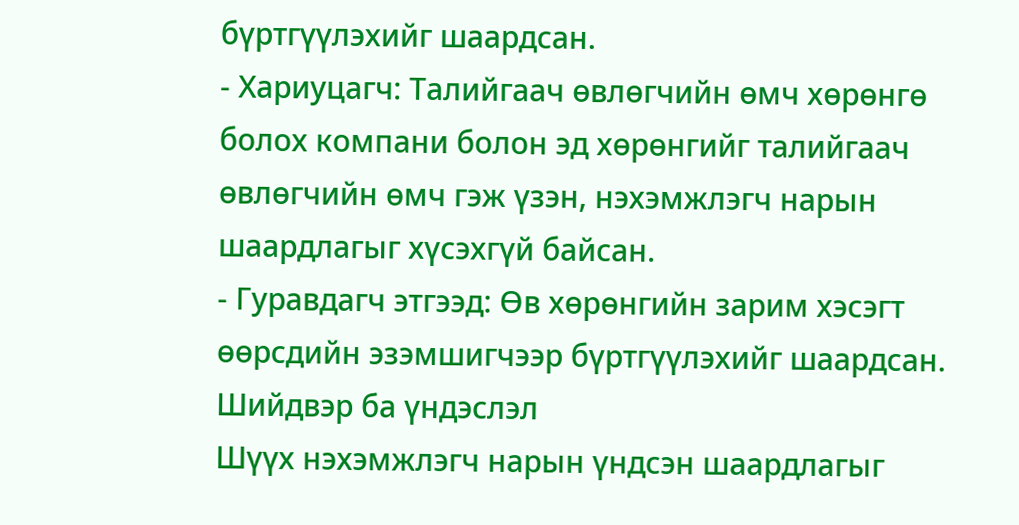бүртгүүлэхийг шаардсан.
- Хариуцагч: Талийгаач өвлөгчийн өмч хөрөнгө болох компани болон эд хөрөнгийг талийгаач өвлөгчийн өмч гэж үзэн, нэхэмжлэгч нарын шаардлагыг хүсэхгүй байсан.
- Гуравдагч этгээд: Өв хөрөнгийн зарим хэсэгт өөрсдийн эзэмшигчээр бүртгүүлэхийг шаардсан.
Шийдвэр ба үндэслэл
Шүүх нэхэмжлэгч нарын үндсэн шаардлагыг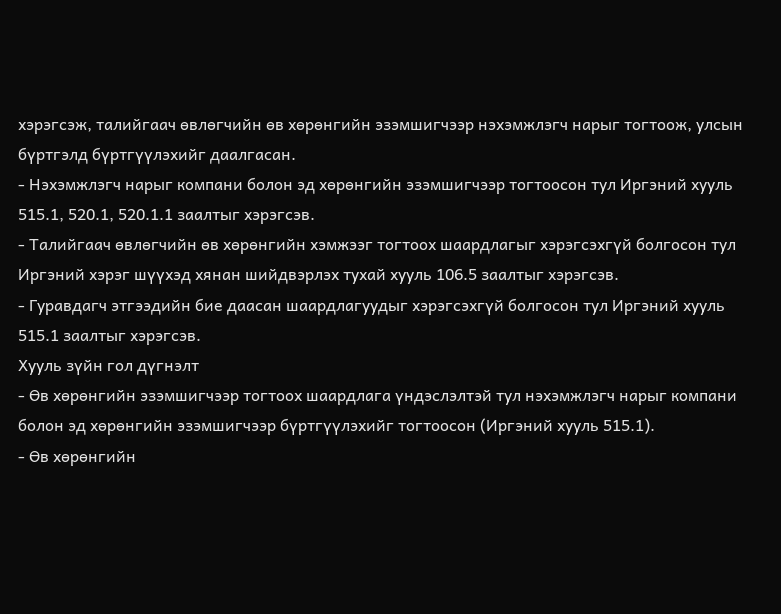хэрэгсэж, талийгаач өвлөгчийн өв хөрөнгийн эзэмшигчээр нэхэмжлэгч нарыг тогтоож, улсын бүртгэлд бүртгүүлэхийг даалгасан.
- Нэхэмжлэгч нарыг компани болон эд хөрөнгийн эзэмшигчээр тогтоосон тул Иргэний хууль 515.1, 520.1, 520.1.1 заалтыг хэрэгсэв.
- Талийгаач өвлөгчийн өв хөрөнгийн хэмжээг тогтоох шаардлагыг хэрэгсэхгүй болгосон тул Иргэний хэрэг шүүхэд хянан шийдвэрлэх тухай хууль 106.5 заалтыг хэрэгсэв.
- Гуравдагч этгээдийн бие даасан шаардлагуудыг хэрэгсэхгүй болгосон тул Иргэний хууль 515.1 заалтыг хэрэгсэв.
Хууль зүйн гол дүгнэлт
- Өв хөрөнгийн эзэмшигчээр тогтоох шаардлага үндэслэлтэй тул нэхэмжлэгч нарыг компани болон эд хөрөнгийн эзэмшигчээр бүртгүүлэхийг тогтоосон (Иргэний хууль 515.1).
- Өв хөрөнгийн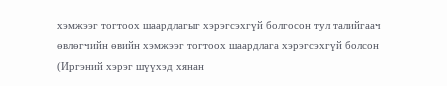хэмжээг тогтоох шаардлагыг хэрэгсэхгүй болгосон тул талийгаач өвлөгчийн өвийн хэмжээг тогтоох шаардлага хэрэгсэхгүй болсон (Иргэний хэрэг шүүхэд хянан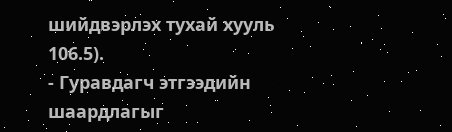шийдвэрлэх тухай хууль 106.5).
- Гуравдагч этгээдийн шаардлагыг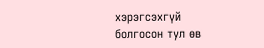хэрэгсэхгүй болгосон тул өв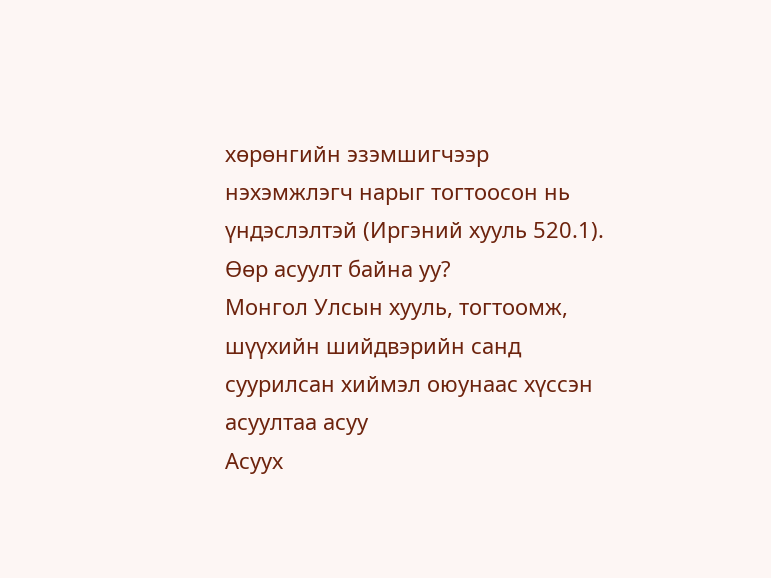хөрөнгийн эзэмшигчээр нэхэмжлэгч нарыг тогтоосон нь үндэслэлтэй (Иргэний хууль 520.1).
Өөр асуулт байна уу?
Монгол Улсын хууль, тогтоомж, шүүхийн шийдвэрийн санд суурилсан хиймэл оюунаас хүссэн асуултаа асуу
Асуух